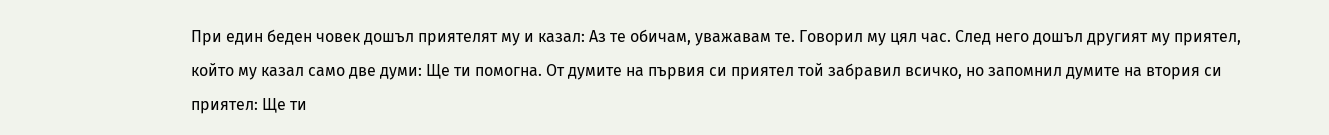При един беден човек дошъл приятелят му и казал: Аз те обичам, уважавам те. Говорил му цял час. След него дошъл другият му приятел, който му казал само две думи: Ще ти помогна. От думите на първия си приятел той забравил всичко, но запомнил думите на втория си приятел: Ще ти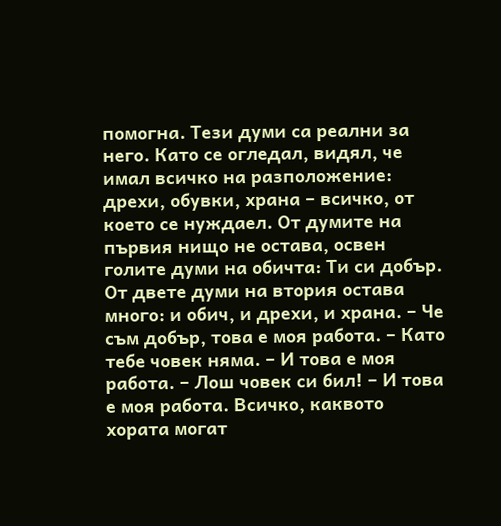помогна. Тези думи са реални за него. Като се огледал, видял, че имал всичко на разположение: дрехи, обувки, храна – всичко, от което се нуждаел. От думите на първия нищо не остава, освен голите думи на обичта: Ти си добър. От двете думи на втория остава много: и обич, и дрехи, и храна. – Че съм добър, това е моя работа. – Като тебе човек няма. – И това е моя работа. – Лош човек си бил! – И това е моя работа. Всичко, каквото хората могат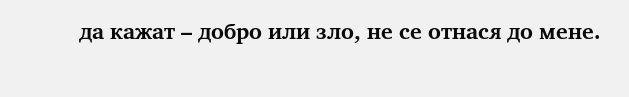да кажат – добро или зло, не се отнася до мене.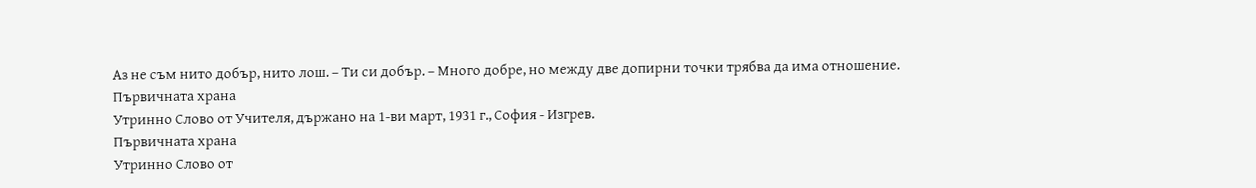Аз не съм нито добър, нито лош. – Ти си добър. – Много добре, но между две допирни точки трябва да има отношение.
Първичната храна
Утринно Слово от Учителя, държано на 1-ви март, 1931 г., София - Изгрев.
Първичната храна
Утринно Слово от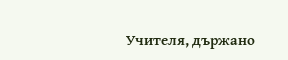Учителя, държано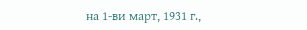на 1-ви март, 1931 г.,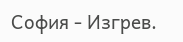София - Изгрев.